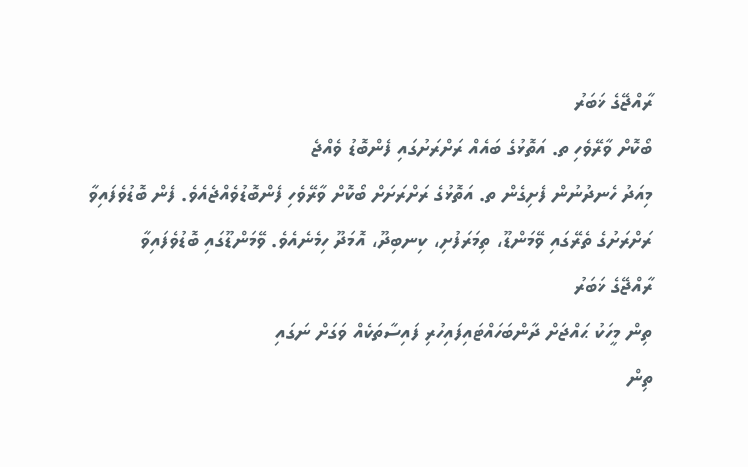ރާއްޖޭގެ ޚަބަރު
ބޯކޮށް ވާރޭވެހި ތ. އަތޮޅުގެ ބައެއް ރަށްރަށުގައި ފެންބޮޑު ވެއްޖެ
މިއަދު ހެނދުނުން ފެށިގެން ތ. އަތޮޅުގެ ރަށްރަށަށް ބޯކޮށް ވާރޭވެހި ފެންބޮޑުވެއްޖެއެވެ. ފެން ބޮޑުވެފައިވާ ރަށްރަށުގެ ތެރޭގައި ވޭމަންޑޫ، ތިމަރަފުށި، ކިނބިދޫ، އޮމަދޫ ހިމެނެއެވެ. ވޭމަންޑޫގައި ބޮޑުވެފައިވާ
ރާއްޖޭގެ ޚަބަރު
ތިން މީހަކު ޙައްޖަށް ދާންބަހައްޓައިފައިހުރި ފައިސާތަކެއް ވަގަށް ނަގައި
ތިން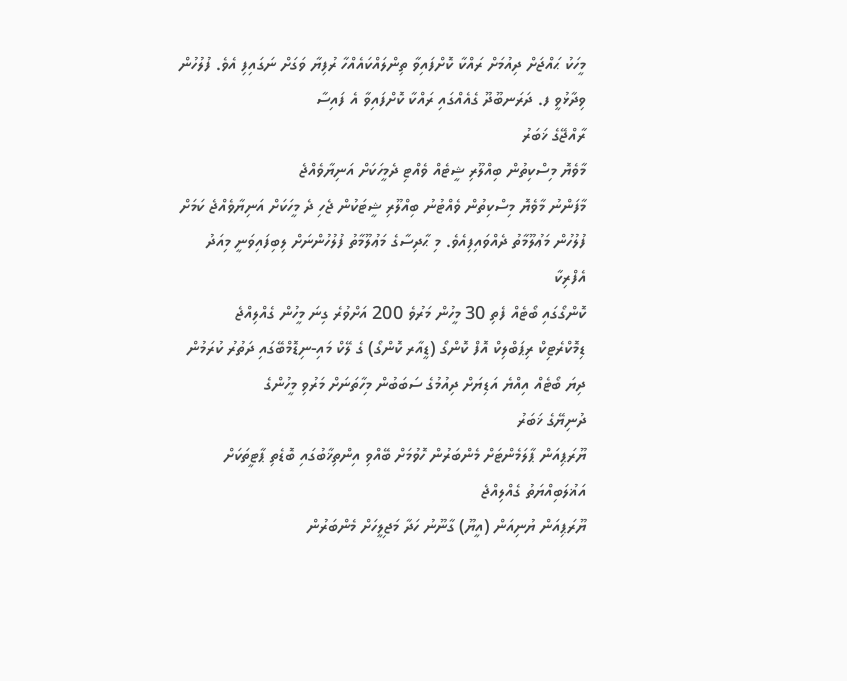މީހަކު ޙައްޖަށް ދިއުމަށް ރައްކާ ކޮށްފައިވާ ތިންލައްކައެއްހާ ރުފިޔާ ވަގަށް ނަގައިފި އެވެ. ފުލުހުން ވިދާޅުވީ ފ. ދަރަނބޫދޫ ގެއެއްގައި ރައްކާ ކޮށްފައިވާ އެ ފައިސާ
ރާއްޖޭގެ ޚަބަރު
މާވެޔޮ މިސްކިތުން ބިއްލޫރި ޝީޓެއް ވެއްޓި ދެމީހަކަށް އަނިޔާވެއްޖެ
މާފަންނު މާވެޔޮ މިސްކިތުން ވެއްޓުނު ބިއްލޫރި ޝީޓަކުން ޖެހި ދެ މީހަކަށް އަނިޔާވެއްޖެ ކަމަށް ފުލުހުން މަޢުލޫމާތު ދެއްވައިފިއެވެ. މި ޙާދިސާގެ މަޢުލޫމާތު ފުލުހުންނަށް ލިބިފައިވަނީ މިއަދު
އެފްރިކާ
ކޮންގޯގައި ބޯޓެއް ފެތި 30 މީހުން މަރުވެ 200 އަށްވުރެ ގިނަ މީހުން ގެއްލިއްޖެ
ޑިމޮކްރެޓިކް ރިޕަބްލިކް އޮފް ކޮންގޯ (ޑީއާރ ކޮންގޯ) ގެ ލޭކް މައި-ނިޑޮމްބޭގައި ދަތުރު ކުރަމުން ދިޔަ ބޯޓެއް އިއްޔެ އަޑިޔަށް ދިއުމުގެ ސަބަބުން މިހާތަނަށް މަރުވި މީހުންގެ
ދުނިޔޭގެ ޚަބަރު
ޔޫރަޕިއަން ޕާލަމެންޓަށް މެންބަރުން ހޮވުމަށް ބޭއްވި އިންތިޚާބުގައި ބޮޑެތި ޕާޓީތަކަށް އަޣުލަބިއްޔަތު ގެއްލިއްޖެ
ޔޫރަޕިއަން ޔުނިއަން (އީޔޫ) ގާނޫނު ހަދާ މަޖިލީހަށް މެންބަރުން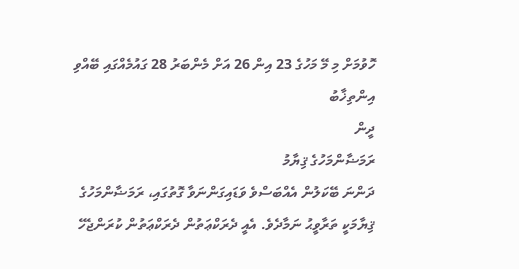ހޮވުމަށް މި މޭ މަހުގެ 23 އިން 26 އަށް މެންބަރު 28 ގައުމެއްގައި ބޭއްވި އިންތިޚާބު
ދީން
ރަމަޟާންމަހުގެ ޤިޔާމު
ދަންނަ ބޭކަލުން އެއްބަސްވެ ވަޑައިގަންނަވާ ގޮތުގައި، ރަމަޟާންމަހުގެ ޤިޔާމަކީ ތަރާވީޙު ނަމާދެވެ. އެއީ ދެރަކްޢަތުން ދެރަކްޢަތުން ކުރަންޖެހޭ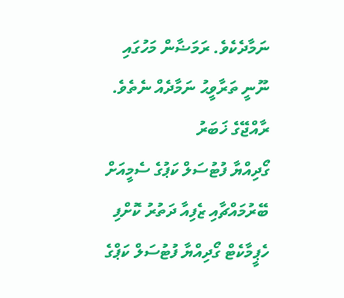ނަމާދެކެވެ. ރަމަޟާން މަހުގައި ނޫނީ ތަރާވީޙު ނަމާދެއް ނެތެވެ.
ރާއްޖޭގެ ޚަބަރު
ގޯދިއްޔާ ފުޓުސަލް ކަޕުގެ ސެމީއަށް ބޭރުމައްޗާއި ޒެފިއާ ދަތުރު ކޮށްފި
ހެޕީމާކެޓް ގޯދިއްޔާ ފުޓުސަލް ކަޕްގެ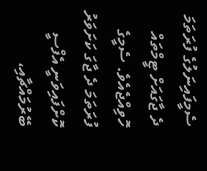ސެމީފައިނަލުގެ ފުރަތަމަ ދެ ޖާގައަށް ޓީމްތައް ހޮވިއްޖެއެވެ. ސެމީގެ ފުރަތަމަ ދެ ޖާގަ ކަށަވަރު ކޮށްފައިވަނީ އެފްސީ ބޭރުމައްޗާއި،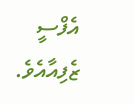އެފްސީ ޒެފިއާއެވެ.